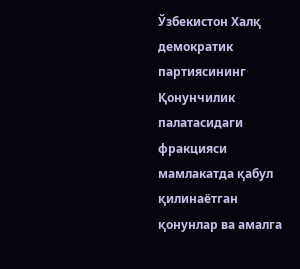Ўзбекистон Халқ демократик партиясининг Қонунчилик палатасидаги фракцияси мамлакатда қабул қилинаётган қонунлар ва амалга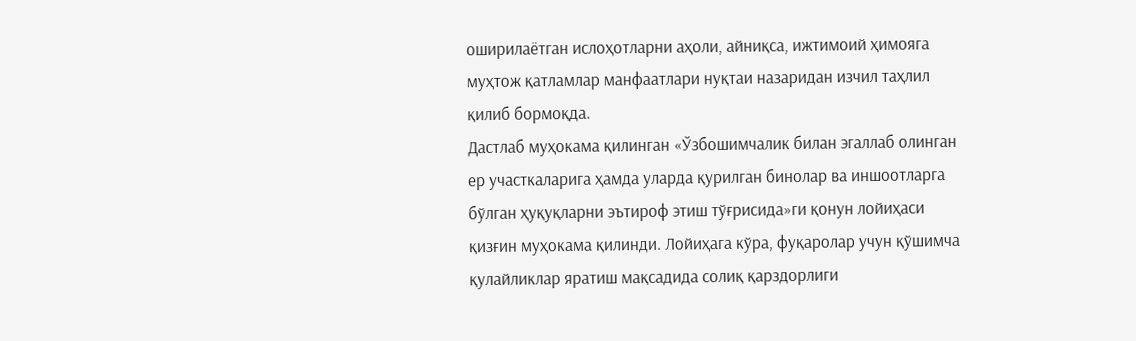оширилаётган ислоҳотларни аҳоли, айниқса, ижтимоий ҳимояга муҳтож қатламлар манфаатлари нуқтаи назаридан изчил таҳлил қилиб бормоқда.
Дастлаб муҳокама қилинган «Ўзбошимчалик билан эгаллаб олинган ер участкаларига ҳамда уларда қурилган бинолар ва иншоотларга бўлган ҳуқуқларни эътироф этиш тўғрисида»ги қонун лойиҳаси қизғин муҳокама қилинди. Лойиҳага кўра, фуқаролар учун қўшимча қулайликлар яратиш мақсадида солиқ қарздорлиги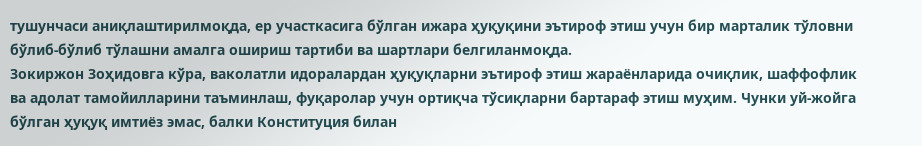тушунчаси аниқлаштирилмоқда, ер участкасига бўлган ижара ҳуқуқини эътироф этиш учун бир марталик тўловни бўлиб-бўлиб тўлашни амалга ошириш тартиби ва шартлари белгиланмоқда.
Зокиржон Зоҳидовга кўра, ваколатли идоралардан ҳуқуқларни эътироф этиш жараёнларида очиқлик, шаффофлик ва адолат тамойилларини таъминлаш, фуқаролар учун ортиқча тўсиқларни бартараф этиш муҳим. Чунки уй-жойга бўлган ҳуқуқ имтиёз эмас, балки Конституция билан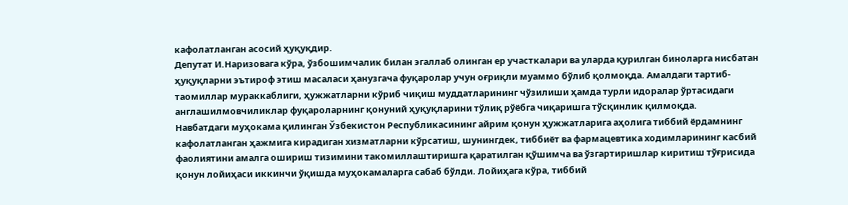кафолатланган асосий ҳуқуқдир.
Депутат И.Наризовага кўра, ўзбошимчалик билан эгаллаб олинган ер участкалари ва уларда қурилган биноларга нисбатан ҳуқуқларни эътироф этиш масаласи ҳанузгача фуқаролар учун оғриқли муаммо бўлиб қолмоқда. Амалдаги тартиб-таомиллар мураккаблиги, ҳужжатларни кўриб чиқиш муддатларининг чўзилиши ҳамда турли идоралар ўртасидаги англашилмовчиликлар фуқароларнинг қонуний ҳуқуқларини тўлиқ рўёбга чиқаришга тўсқинлик қилмоқда.
Навбатдаги муҳокама қилинган Ўзбекистон Республикасининг айрим қонун ҳужжатларига аҳолига тиббий ёрдамнинг кафолатланган ҳажмига кирадиган хизматларни кўрсатиш, шунингдек, тиббиёт ва фармацевтика ходимларининг касбий фаолиятини амалга ошириш тизимини такомиллаштиришга қаратилган қўшимча ва ўзгартиришлар киритиш тўғрисида қонун лойиҳаси иккинчи ўқишда муҳокамаларга сабаб бўлди. Лойиҳага кўра, тиббий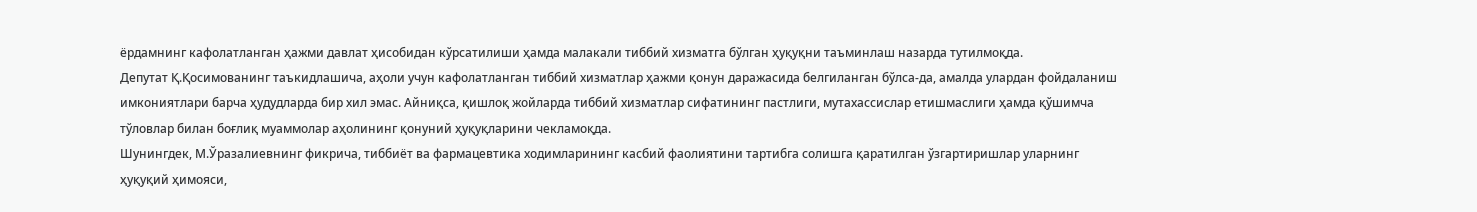ёрдамнинг кафолатланган ҳажми давлат ҳисобидан кўрсатилиши ҳамда малакали тиббий хизматга бўлган ҳуқуқни таъминлаш назарда тутилмоқда.
Депутат Қ.Қосимованинг таъкидлашича, аҳоли учун кафолатланган тиббий хизматлар ҳажми қонун даражасида белгиланган бўлса-да, амалда улардан фойдаланиш имкониятлари барча ҳудудларда бир хил эмас. Айниқса, қишлоқ жойларда тиббий хизматлар сифатининг пастлиги, мутахассислар етишмаслиги ҳамда қўшимча тўловлар билан боғлиқ муаммолар аҳолининг қонуний ҳуқуқларини чекламоқда.
Шунингдек, М.Ўразалиевнинг фикрича, тиббиёт ва фармацевтика ходимларининг касбий фаолиятини тартибга солишга қаратилган ўзгартиришлар уларнинг ҳуқуқий ҳимояси,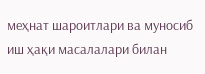меҳнат шароитлари ва муносиб иш ҳақи масалалари билан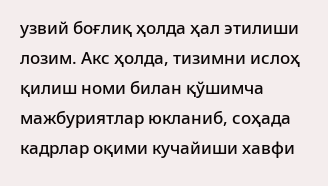узвий боғлиқ ҳолда ҳал этилиши лозим. Акс ҳолда, тизимни ислоҳ қилиш номи билан қўшимча мажбуриятлар юкланиб, соҳада кадрлар оқими кучайиши хавфи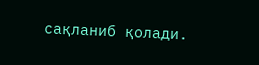сақланиб қолади.